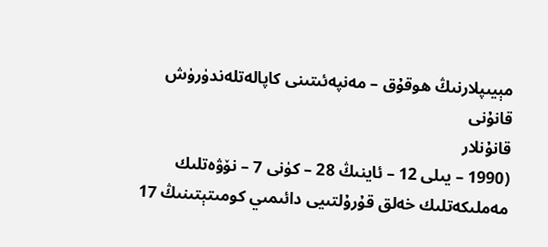مېيىپلارنىڭ ھوقۇق – مەنپەئىتىنى كاپالەتلەندۈرۈش قانۇنى
قانۇنلار
(1990 – يىلى 12 – ئاينىڭ 28 – كۈنى 7 – نۆۋەتلىك مەملىكەتلىك خەلق قۇرۇلتىيى دائىمىي كومىتېتىنىڭ 17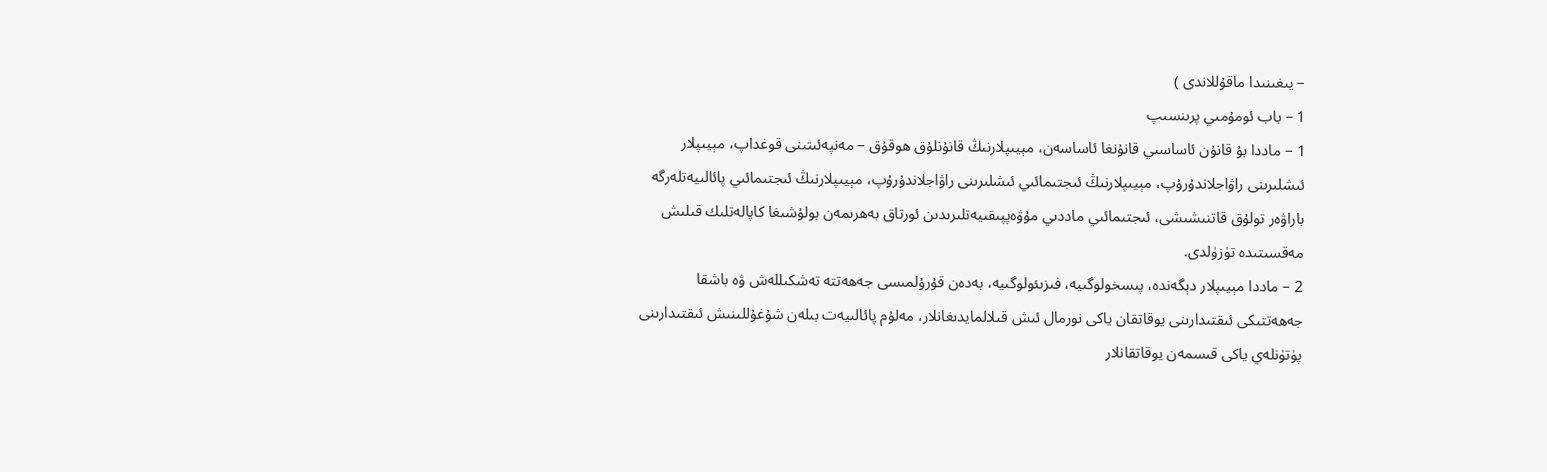– يىغىنىدا ماقۇللاندى )
1 – باب ئومۇمىي پرىنسىپ
1 – ماددا بۇ قانۇن ئاساسىي قانۇنغا ئاساسەن، مېيىپلارنىڭ قانۇنلۇق ھوقۇق – مەنپەئىتىنى قوغداپ، مېيىپلار ئىشلىرىنى راۋاجلاندۇرۇپ، مېيىپلارنىڭ ئىجتىمائىي ئىشلىرىنى راۋاجلاندۇرۇپ، مېيىپلارنىڭ ئىجتىمائىي پائالىيەتلەرگە باراۋەر تولۇق قاتنىشىشى، ئىجتىمائىي ماددىي مۇۋەپپىقىيەتلىرىدىن ئورتاق بەھرىمەن بولۇشىغا كاپالەتلىك قىلىش مەقسىتىدە تۈزۈلدى.
2 – ماددا مېيىپلار دېگەندە، پىسخولوگىيە، فىزىئولوگىيە، بەدەن قۇرۇلمىسى جەھەتتە تەشكىللەش ۋە باشقا جەھەتتىكى ئىقتىدارىنى يوقاتقان ياكى نورمال ئىش قىلالمايدىغانلار، مەلۇم پائالىيەت بىلەن شۇغۇللىنىش ئىقتىدارىنى پۈتۈنلەي ياكى قىسمەن يوقاتقانلار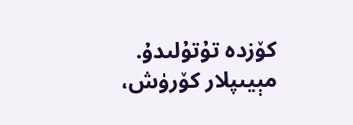كۆزدە تۇتۇلىدۇ.
مېيىپلار كۆرۈش،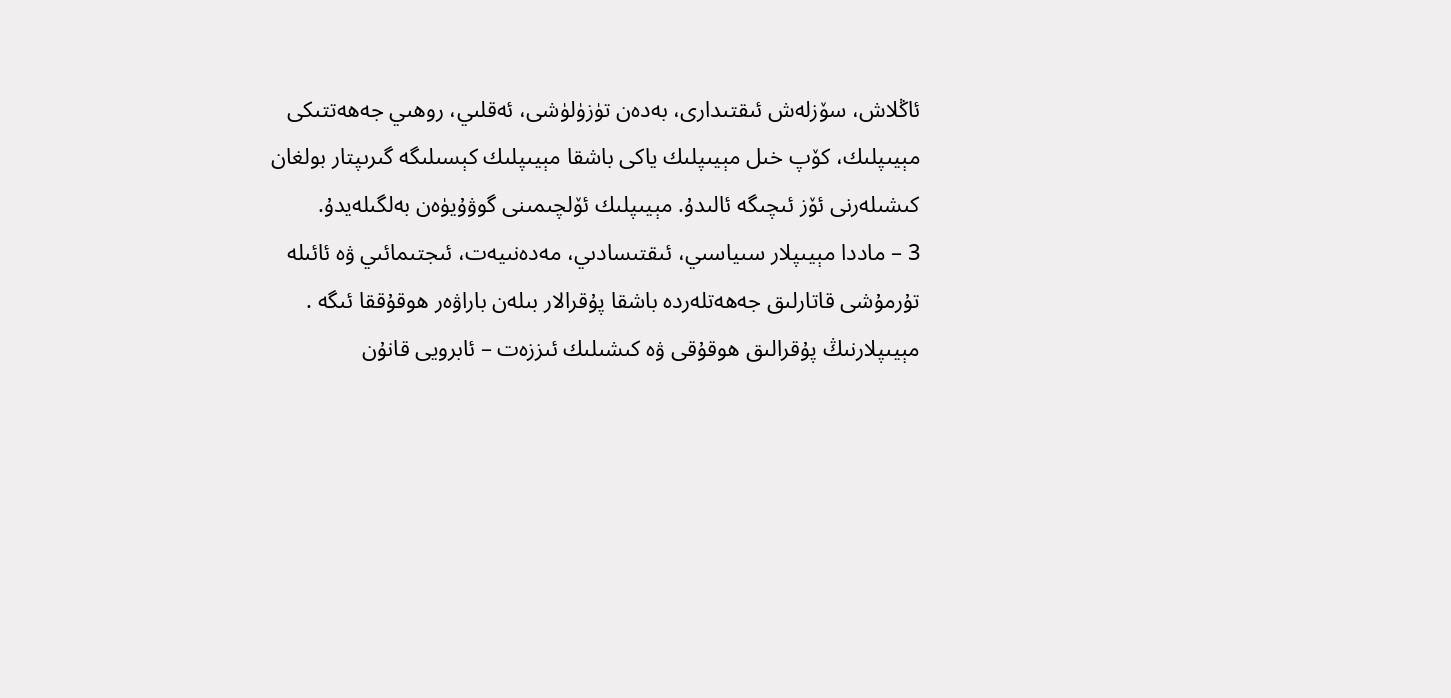ئاڭلاش، سۆزلەش ئىقتىدارى، بەدەن تۈزۈلۈشى، ئەقلىي، روھىي جەھەتتىكى مېيىپلىك، كۆپ خىل مېيىپلىك ياكى باشقا مېيىپلىك كېسىلىگە گىرىپتار بولغان كىشىلەرنى ئۆز ئىچىگە ئالىدۇ. مېيىپلىك ئۆلچىمىنى گوۋۇيۈەن بەلگىلەيدۇ.
3 – ماددا مېيىپلار سىياسىي، ئىقتىسادىي، مەدەنىيەت، ئىجتىمائىي ۋە ئائىلە تۇرمۇشى قاتارلىق جەھەتلەردە باشقا پۇقرالار بىلەن باراۋەر ھوقۇققا ئىگە .
مېيىپلارنىڭ پۇقرالىق ھوقۇقى ۋە كىشىلىك ئىززەت – ئابرويى قانۇن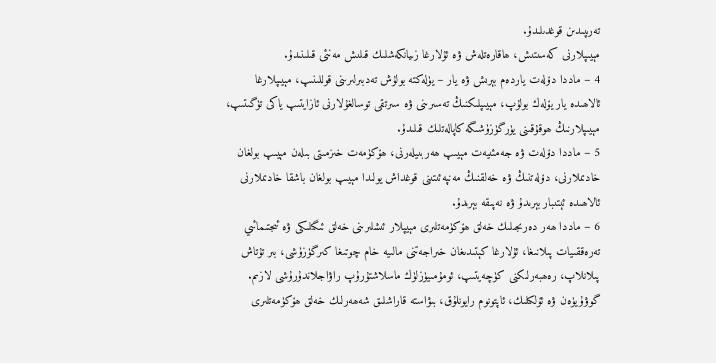تەرىپىدىن قوغدىلىدۇ.
مېيىپلارنى كەسىتىش، ھاقارەتلەش ۋە ئۇلارغا زىيانكەشلىك قىلىش مەنئى قىلىنىدۇ.
4 – ماددا دۆلەت ياردەم بېرىش ۋە يار – يۈلەكتە بولۇش تەدبىرلىرىنى قوللىنىپ، مېيىپلارغا ئالاھىدە يار يۆلەك بولۇپ، مېيىپلىكنىڭ تەسىرىنى ۋە سىرتقى توسالغۇلارنى ئازايتىپ ياكى تۈگىتىپ، مېيىپلارنىڭ ھوقۇقىنى يۈرگۈزۈشىگە كاپالەتلىك قىلىدۇ.
5 – ماددا دۆلەت ۋە جەمئىيەت مېيىپ ھەربىيلەرنى، ھۆكۈمەت خىزمىتى بىلەن مېيىپ بولغان خادىملارنى، دۆلەتنىڭ ۋە خەلقنىڭ مەنپەئىتىنى قوغداش يولىدا مېيىپ بولغان باشقا خادىملارنى ئالاھىدە ئېتىبار بېرىدۇ ۋە نەپىقە بېرىدۇ.
6 – ماددا ھەر دەرىجىلىك خەلق ھۆكۈمەتلىرى مېيپلار ئىشلىرىنى خەلق ئىگىلىكى ۋە ئىجتىمائىي تەرەققىيات پىلانىغا، ئۇلارغا كېتىدىغان خىراجەتنى مالىيە خام چوتىغا كىرگۈزۈشى، بىر تۇتاش پىلانلاپ، رەھبەرلىكنى كۈچەيتىپ، ئومۇمىيۈزلۈك ماسلاشتۇرۇپ راۋاجلاندۇرۇشى لازىم.
گوۋۇيۈەن ۋە ئۆلكىلىك، ئاپتونوم رايونلۇق، بىۋاستە قاراشلىق شەھەرلىك خەلق ھۆكۈمەتلىرى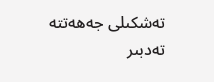تەشكىلى جەھەتتە تەدبىر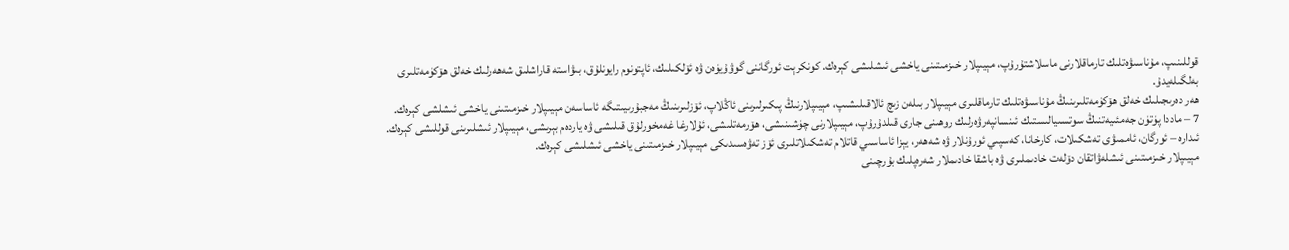قوللىنىپ، مۇناسىۋەتلىك تارماقلارنى ماسلاشتۇرۇپ، مېيىپلار خىزمىتىنى ياخشى ئىشلىشى كېرەك. كونكرېت ئورگاننى گوۋۇيۈەن ۋە ئۆلكىلىك، ئاپتونوم رايونلۇق، بىۋاستە قاراشلىق شەھەرلىك خەلق ھۆكۈمەتلىرى بەلگىلەيدۇ.
ھەر دەرىجىلىك خەلق ھۆكۈمەتلىرىنىڭ مۇناسىۋەتلىك تارماقلىرى مېيىپلار بىلەن زىچ ئالاقىلىشىپ، مېيىپلارنىڭ پىكىرلىرىنى ئاڭلاپ، ئۆزلىرىنىڭ مەجبۇرىيىتىگە ئاساسەن مېيىپلار خىزمىتىنى ياخشى ئىشلشى كېرەك.
7 – ماددا پۈتۈن جەمئىيەتنىڭ سوتسىيالىستىك ئىنسانپەرۋەرلىك روھىنى جارى قىلدۇرۇپ، مېيىپلارنى چۈشىنىشى، ھۆرمەتلىشى، ئۇلارغا غەمخورلۇق قىلىشى ۋە ياردەم بېرىشى، مېيىپلار ئىشلىرىنى قوللىشى كېرەك.
ئىدارە – ئورگان، ئاممىۋى تەشكىلات، كارخانا، كەسپىي ئورۇنلار ۋە شەھەر، يېزا ئاساسىي قاتلام تەشكىلاتلىرى ئۆز تەۋەسىدىكى مېيىپلار خىزمىتىنى ياخشى ئىشلىشى كېرەك.
مېيىپلار خىزمىتىنى ئىشلەۋاتقان دۆلەت خادىملىرى ۋە باشقا خادىملار شەرەپلىك بۇرچىنى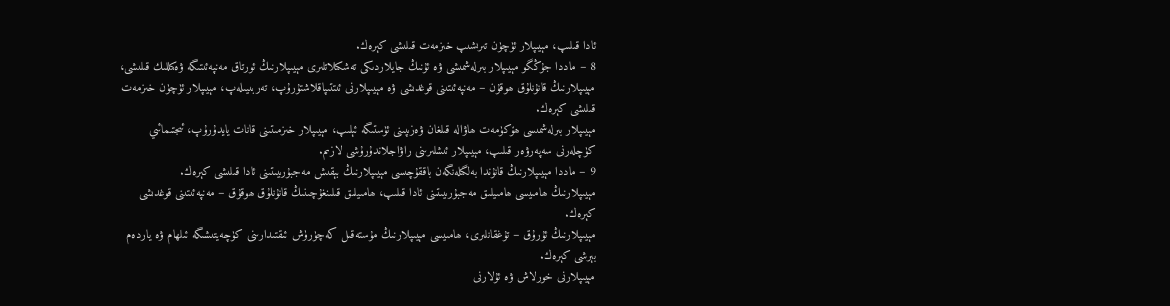ئادا قىلىپ، مېيىپلار ئۈچۈن تىرىشىپ خىزمەت قىلىشى كېرەك.
8 – ماددا جۇڭگو مېيىپلار بىرلەشمىشى ۋە ئۇنىڭ جايلاردىكى تەشكىلاتلىرى مېيىپلارنىڭ ئورتاق مەنپەئىتىگە ۋەكىللىك قىلىشى، مېيىپلارنىڭ قانۇنلۇق ھوقۇن – مەنپەئىتىنى قوغدىشى ۋە مېيىپلارنى ئىتتىپاقلاشتۇرۇپ، تەربىيىلەپ، مېيىپلار ئۈچۈن خىزمەت قىلىشى كېرەك.
مېيىپلار بىرلەشمىسى ھۆكۈمەت ھاۋالە قىلغان ۋەزىپىنى ئۈستىگە ئېلىپ، مېيىپلار خىزمىتىنى قانات يايدۇرۇپ، ئىجتىمائىي كۈچلەرنى سەپەرۋەر قىلىپ، مېيىپلار ئىشلىرىنى راۋاجلاندۇرۇشى لازىم.
9 – ماددا مېيىپلارنىڭ قانۇندا بەلگىلەنگەن باققۇچىسى مېيىپلارنىڭ بېقىش مەجبۇرىيىتىنى ئادا قىلىشى كېرەك.
مېيىپلارنىڭ ھامىيسى ھامىيلىق مەجبۇرىيىتىنى ئادا قىلىپ، ھامىيلىق قىلىنغۇچىنىڭ قانۇنلۇق ھوقۇق – مەنپەئىتىنى قوغدىشى كېرەك.
مېيىپلارنىڭ ئۇرۇق – تۇغقانلىرى، ھامىيسى مېيىپلارنىڭ مۇستەقىل كەچۈرۈش ئىقتىدارىنى كۈچەيتىشىگە ئىلھام ۋە ياردەم بېرشى كېرەك.
مېيىپلارنى خورلاش ۋە ئۇلارنى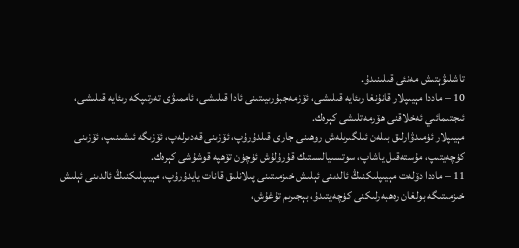تاشلىۋېتىش مەنئى قىلىنىدۇ.
10 – ماددا مېيىپلار قانۇنغا رىئايە قىلىشى، ئۆزمەجبۇرىيىتىنى ئادا قىلىشى، ئاممىۋى تەرتىپكە رىئايە قىلىشى، ئىجتىمائىي ئەخلاقنى ھۆرمەتلىشى كېرەك.
مېيىپلار ئۈمىدۋارلىق بىلەن ئىلگىرىلەش روھىنى جارى قىلدۇرۇپ، ئۆزىنى قەدىرلەپ، ئۆزىگە ئىشىنىپ، ئۆزىنى كۈچەيتىپ، مۇستەقىل ياشاپ، سوتسىيالىستىك قۇرۇلۇش ئۈچۈن تۆھپە قوشۇشى كېرەك.
11 – ماددا دۆلەت مېيىپلىكنىڭ ئالدىنى ئېلىش خىزمىتىنى پىلانلىق قانات يايدۇرۇپ، مېيىپلىكنىڭ ئالدىنى ئېلىش خىزمىتىگە بولغان رەھبەرلىكنى كۈچەيتىدۇ، بېجىرىم تۇغۇش،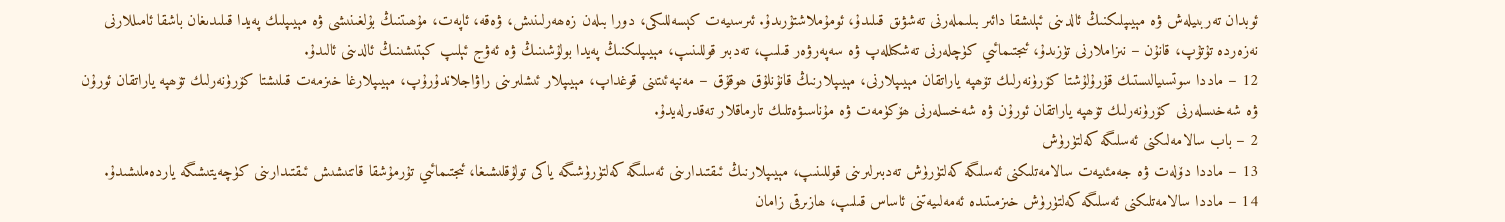ئوبدان تەربىيلەش ۋە مېيىپلىكنىڭ ئالدىنى ئېلىشقا دائىر بىلىملەرنى تەشۋىق قىلىدۇ، ئومۇملاشتۇرىدۇ. ئىرسىيەت كېسەللىكى، دورا بىلەن زەھەرلىنىش، ۋەقە، ئاپەت، مۇھىتنىڭ بۇلغىنىشى ۋە مېيىپلىك پەيدا قىلىدىغان باشقا ئامىللارنى نەزەردە تۇتۇپ، قانۇن – نىزاملارنى تۈزىدۇ، ئىجتىمائىي كۈچلەرنى تەشكىللەپ ۋە سەپەرۋەر قىلىپ، تەدبىر قوللىنىپ، مېيىپلىكنىڭ پەيدا بولۇشىنىڭ ۋە ئەۋج ئېلىپ كېتىشىنىڭ ئالدىنى ئالىدۇ.
12 – ماددا سوتسىيالىستىك قۇرۇلۇشتا كۆرۈنەرلىك تۆھپە ياراتقان مېيىپلارنى، مېيىپلارنىڭ قانۇنلۇق ھوقۇق – مەنپەئىتىنى قوغداپ، مېيىپلار ئىشلىرىنى راۋاجلاندۇرۇپ، مېيىپلارغا خىزمەت قىلىشتا كۆرۈنەرلىك تۆھپە ياراتقان ئورۇن ۋە شەخىسلەرنى كۆرۈنەرلىك تۆھپە ياراتقان ئورۇن ۋە شەخسلەرنى ھۆكۈمەت ۋە مۇناسىۋەتلىك تارماقلار تەقدىرلەيدۇ.
2 – باب سالامەلىكنى ئەسلىگە كەلتۈرۈش
13 – ماددا دۆلەت ۋە جەمئىيەت سالامەتلىكنى ئەسلىگە كەلتۈرۈش تەدبىرلىرىنى قوللىنىپ، مېيىپلارنىڭ ئىقتىدارىنى ئەسلىگە كەلتۈرۈشىگە ياكى تولۇقلىشىغا، ئىجتىمائىي تۇرمۇشقا قاتنىشىش ئىقتىدارىنى كۈچەيتىشىگە ياردەملىشىدۇ.
14 – ماددا سالامەتلىكنى ئەسلىگە كەلتۈرۈش خىزمىتىدە ئەمەلىيەتنى ئاساس قىلىپ، ھازىرقى زامان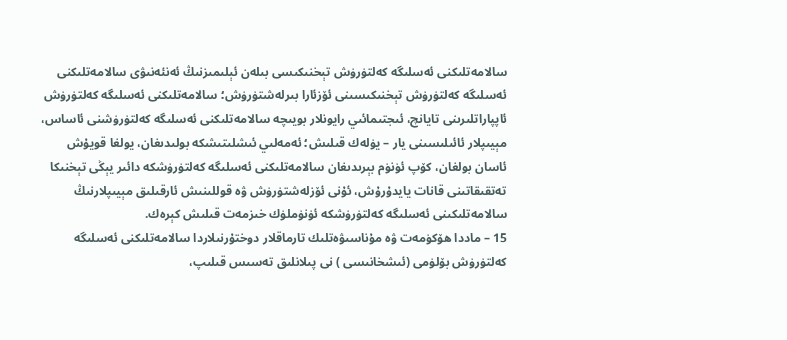سالامەتلىكنى ئەسلىگە كەلتۈرۈش تېخنىكىسى بىلەن ئېلىمىزنىڭ ئەنئەنىۋى سالامەتلىكنى ئەسلىگە كەلتۈرۈش تېخنىكىسىنى ئۆزئارا بىرلەشتۈرۈش؛ سالامەتلىكنى ئەسلىگە كەلتۈرۈش ئاپپاراتلىرىنى تايانچ، ئىجتىمائىي رايونلار بويىچە سالامەتلىكنى ئەسلىگە كەلتۈرۈشنى ئاساس، مېيىپلار ئائىلىسىنى يار – يۈلەك قىلىش؛ ئەمەلىي ئىشلىتىشكە بولىدىغان، يولغا قويۇش ئاسان بولغان، كۆپ ئۈنۈم بېرىدىغان سالامەتلىكنى ئەسلىگە كەلتۈرۈشكە دائىر يېڭى تېخنىكا تەتقىقاتىنى قانات يايدۇرۇش، ئۇنى ئۆزلەشتۈرۈش ۋە قوللىنىش ئارقىلىق مېيىپلارنىڭ سالامەتلىكىنى ئەسلىگە كەلتۈرۈشكە ئۈنۈملۈك خىزمەت قىلىش كېرەك.
15 – ماددا ھۆكۈمەت ۋە مۇناسىۋەتلىك تارماقلار دوختۇرنىلاردا سالامەتلىكنى ئەسلىگە كەلتۈرۈش بۆلۈمى (ئىشخانىسى ) نى پىلانلىق تەسىس قىلىپ،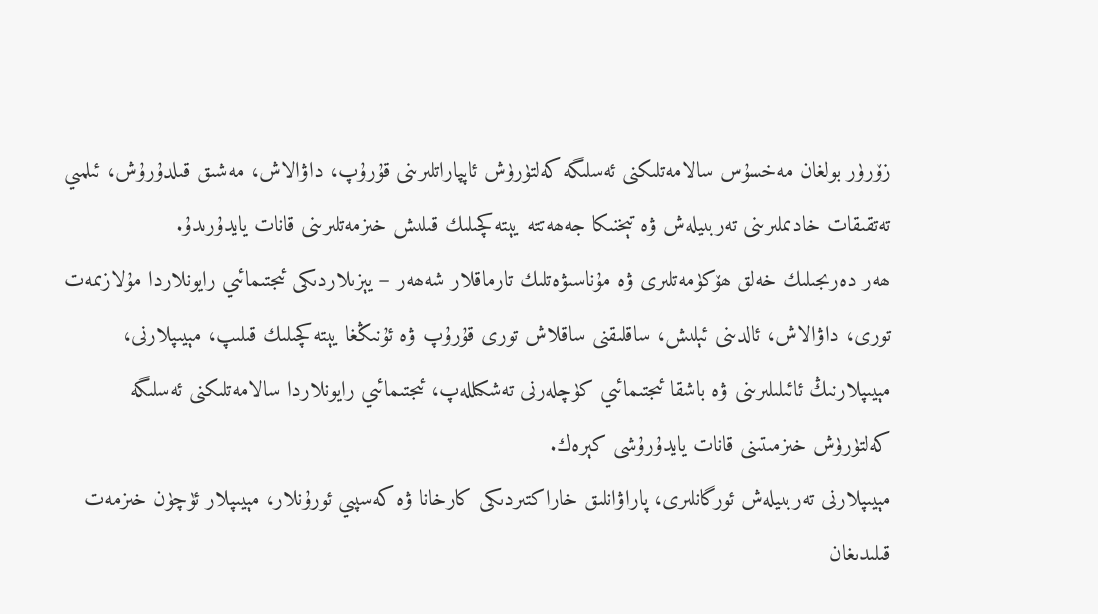زۆرۈر بولغان مەخسۇس سالامەتلىكنى ئەسلىگە كەلتۈرۈش ئاپپاراتلىرىنى قۇرۇپ، داۋالاش، مەشىق قىلدۇرۇش، ئىلمىي تەتقىقات خادىملىرىنى تەربىيلەش ۋە تېخنىكا جەھەتتە يېتەكچىلىك قىلىش خىزمەتلىرىنى قانات يايدۇرىدۇ.
ھەر دەرىجىلىك خەلق ھۆكۈمەتلىرى ۋە مۇناسىۋەتلىك تارماقلار شەھەر – يېزىلاردىكى ئىجتىمائىي رايونلاردا مۇلازىمەت تورى، داۋالاش، ئالدىنى ئېلىش، ساقلىقنى ساقلاش تورى قۇرۇپ ۋە ئۇنىڭغا يېتەكچىلىك قىلىپ، مېيىپلارنى، مېيىپلارنىڭ ئائىلىلىرىنى ۋە باشقا ئىجتىمائىي كۈچلەرنى تەشكىللەپ، ئىجتىمائىي رايونلاردا سالامەتلىكنى ئەسلىگە كەلتۈرۈش خىزمىتىنى قانات يايدۇرۇشى كېرەك.
مېيىپلارنى تەربىيلەش ئورگانلىرى، پاراۋانلىق خاراكتىردىكى كارخانا ۋە كەسپىي ئورۇنلار، مېيىپلار ئۈچۈن خىزمەت قىلىدىغان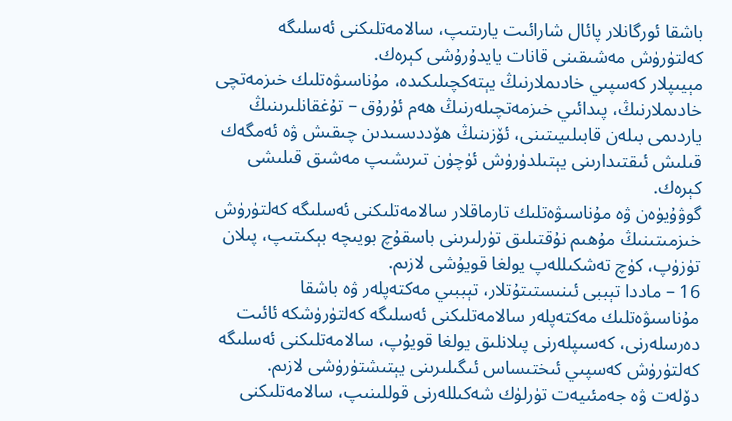باشقا ئورگانلار پائال شارائىت يارىتىپ، سالامەتلىكنى ئەسلىگە كەلتۈرۈش مەشىقىنى قانات يايدۇرۇشى كېرەك.
مېيىپلار كەسپىي خادىملارنىڭ يېتەكچىلىكىدە، مۇناسىۋەتلىك خىزمەتچى خادىملارنىڭ، پىدائىي خىزمەتچىلەرنىڭ ھەم ئۇرۇق – تۇغقانلىرىنىڭ ياردىمى بىلەن قابىلىيىتىنى، ئۆزىنىڭ ھۆددىسىدىن چىقىش ۋە ئەمگەك قىلىش ئىقتىدارىنى يېتىلدۈرۈش ئۈچۈن تىرىشىپ مەشىق قىلىشى كېرەك.
گوۋۇيۈەن ۋە مۇناسىۋەتلىك تارماقلار سالامەتلىكنى ئەسلىگە كەلتۈرۈش خىزمىتىنىڭ مۇھىم نۇقتىلىق تۈرلىرىنى باسقۇچ بويىچە بېكىتىپ، پىلان تۈزۈپ، كۈچ تەشكىللەپ يولغا قويۇشى لازىم.
16 – ماددا تېببى ئىنىستىتۇتلار، تېببىي مەكتەپلەر ۋە باشقا مۇناسىۋەتلىك مەكتەپلەر سالامەتلىكنى ئەسلىگە كەلتۈرۈشكە ئائىت دەرسلەرنى، كەسىپلەرنى پىلانلىق يولغا قويۇپ، سالامەتلىكنى ئەسلىگە كەلتۈرۈش كەسپىي ئىختىساس ئىگىلىرىنى يېتىشتۈرۈشى لازىم.
دۆلەت ۋە جەمئىيەت تۈرلۈك شەكىللەرنى قوللىنىپ، سالامەتلىكنى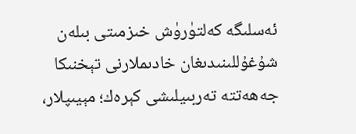ئەسلىگە كەلتۈرۈش خىزمىتى بىلەن شۇغۇللىنىدىغان خادىملارنى تېخنىكا جەھەتتە تەربىيلىشى كېرەك؛ مېيىپلار،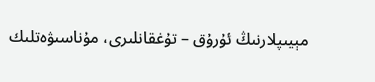مېيىپلارنىڭ ئۇرۇق – تۇغقانلىرى، مۇناسىۋەتلىك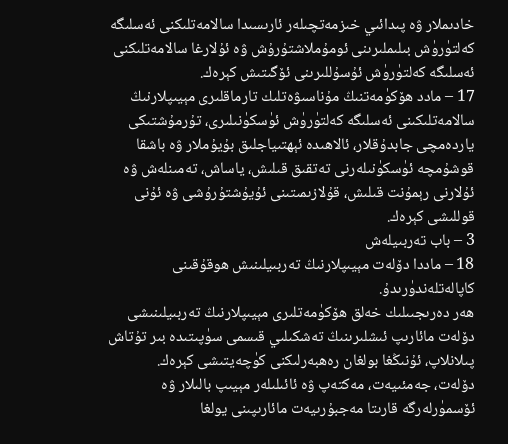خادىملار ۋە پىدائىي خىزمەتچىلەر ئارىسىدا سالامەتلىكنى ئەسلىگە كەلتۈرۈش بىلىملىرىنى ئومۇملاشتۇرۇش ۋە ئۇلارغا سالامەتلىكنى ئەسلىگە كەلتۈرۈش ئۇسۇللىرىنى ئۆگىتىش كېرەك.
17 – مادد ھۆكۈمەتنىڭ مۇناسىۋەتلىك تارماقلىرى مېيىپلارنىڭ سالامەتلىكىنى ئەسلىگە كەلتۈرۈش ئۈسكۈنىلىرى، تۇرمۇشتىكى ياردەمچى جابدۇقلار، ئالاھىدە ئېھتىياجلىق بۇيۇملار ۋە باشقا قوشۇمچە ئۈسكۈنىلەرنى تەتقىق قىلىش، ياساش، تەمىنلەش ۋە ئۇلارنى رېمۇنت قىلىش، قۇلازىمىتىنى ئۇيۇشتۇرۇشى ۋە ئۇنى قوللىشى كېرەك.
3 – باب تەربىيلەش
18 – ماددا دۆلەت مېيىپلارنىڭ تەربىيلىنىش ھوقۇقىنى كاپالەتلەندۈرىدۇ.
ھەر دەرىجىىلىك خەلق ھۆكۈمەتلىرى مېيىپلارنىڭ تەربىيلىنىشى دۆلەت مائارىپ ئىشلىرىنىڭ تەشكىلىي قىسمى سۈپىتىدە بىر تۇتاش پىلانلاپ، ئۇنىڭغا بولغان رەھبەرلىكنى كۈچەيتىشى كېرەك.
دۆلەت، جەمئىيەت، مەكتەپ ۋە ئائىلىلەر مېيىپ بالىلار ۋە ئۆسمۈرلەرگە قارىتا مەجبۇرىيەت مائارىپىنى يولغا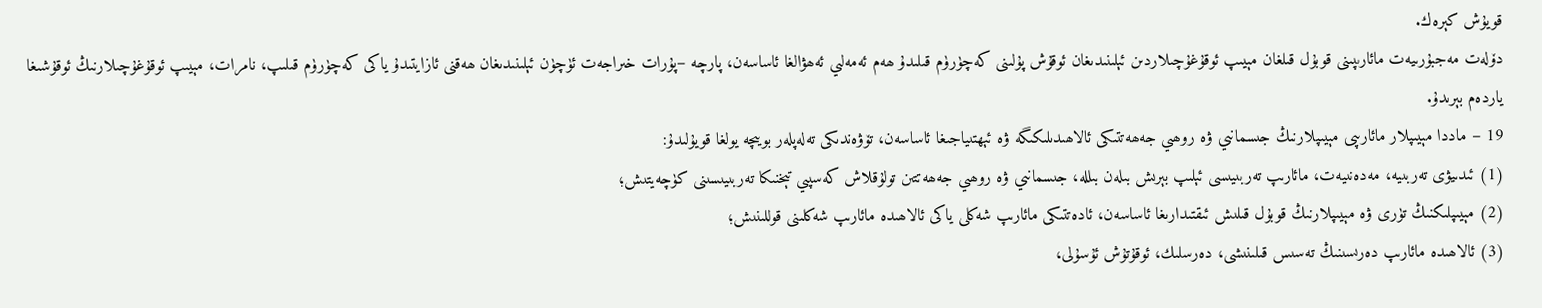قويۇش كېرەك.
دۆلەت مەجبۇرىيەت مائارىپىنى قوبۇل قىلغان مېيىپ ئوقۇغۇچىلاردىن ئېلىنىدىغان ئوقۇش پۇلىنى كەچۈرۈم قىلىدۇ ھەم ئەمەلىي ئەھۋالغا ئاساسەن، پارچە –پۇرات خىراجەت ئۈچۈن ئېلىنىدىغان ھەقنى ئازايتىدۇ ياكى كەچۈرۈم قىلىپ، نامرات، مېيىپ ئوقۇغۇچىلارنىڭ ئوقۇشىغا ياردەم بېرىدۇ.
19 – ماددا مېيىپلار مائارىپى مېيىپلارنىڭ جىسمانىي ۋە روھىي جەھەتتىكى ئالاھىدىلىكىگە ۋە ئېھتىياجىغا ئاساسەن، تۆۋەندىكى تەلەپلەر بويىچە يولغا قويۇلىدۇ:
(1) ئىدىيۋى تەربىيە، مەدەنىيەت، مائارىپ تەربىيىسى ئېلىپ بېرىش بىلەن بىللە، جىسمانىي ۋە روھىي جەھەتتىن تولۇقلاش كەسپىي تېخنىكا تەربىيىسىنى كۈچەيتىش؛
(2) مېيىپلىكنىڭ تۈرى ۋە مېيىپلارنىڭ قوبۇل قىلىش ئىقتىدارىغا ئاساسەن، ئادەتتىكى مائارىپ شەكلى ياكى ئالاھىدە مائارىپ شەكلىنى قوللىنىش؛
(3) ئالاھىدە مائارىپ دەرىسىنىڭ تەسىس قىلىنىشى، دەرسلىك، ئوقۇتۇش ئۇسۇلى،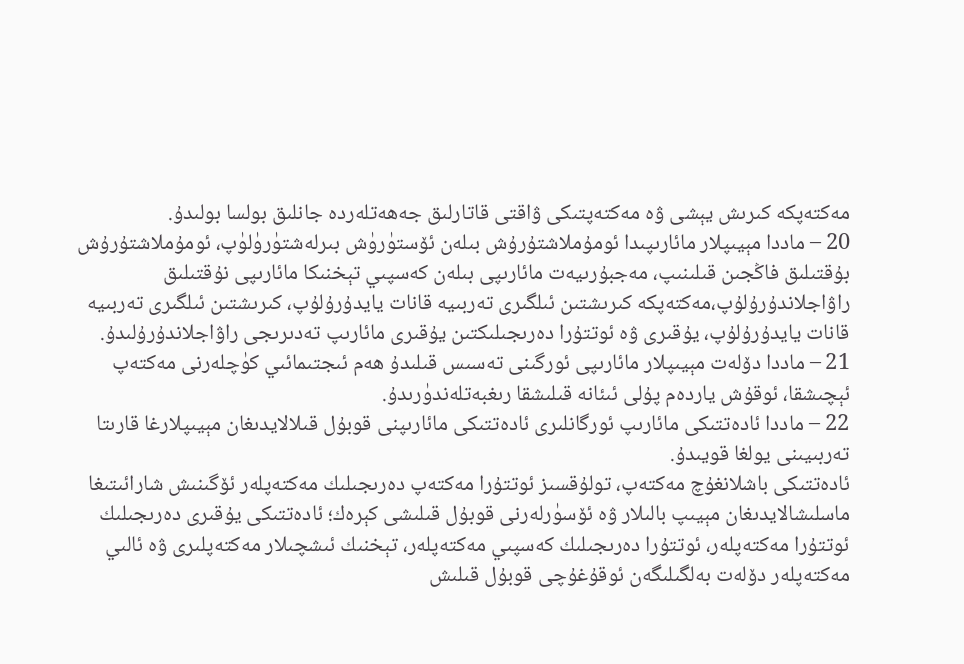مەكتەپكە كىرىش يېشى ۋە مەكتەپتىكى ۋاقتى قاتارلىق جەھەتلەردە جانلىق بولسا بولىدۇ.
20 – ماددا مېيىپلار مائارىپىدا ئومۇملاشتۇرۇش بىلەن ئۆستۈرۈش بىرلەشتۈرۈلۈپ، ئومۇملاشتۇرۇش بۇقتىلىق فاڭجىن قىلىنىپ، مەجبۇرىيەت مائارىپى بىلەن كەسپىي تېخنىكا مائارىپى نۇقتىلىق راۋاجلاندۇرۇلۇپ،مەكتەپكە كىرىشتىن ئىلگىرى تەربىيە قانات يايدۇرۇلۇپ، كىرىشتىن ئىلگىرى تەربىيە قانات يايدۇرۇلۇپ، يۇقىرى ۋە ئوتتۇرا دەرىجىلىكتىن يۇقىرى مائارىپ تەدىرىجى راۋاجلاندۇرۇلىدۇ.
21 – ماددا دۆلەت مېيىپلار مائارىپى ئورگىنى تەسىس قىلىدۇ ھەم ئىجتىمائىي كۈچلەرنى مەكتەپ ئېچىشقا، ئوقۇش ياردەم پۇلى ئىئانە قىلىشقا رىغبەتلەندۈرىدۇ.
22 – ماددا ئادەتتىكى مائارىپ ئورگانلىرى ئادەتتىكى مائارىپنى قوبۇل قىلالايدىغان مېيىپلارغا قارىتا تەربىيىنى يولغا قويىدۇ.
ئادەتتىكى باشلانغۇچ مەكتەپ، تولۇقسىز ئوتتۇرا مەكتەپ دەرىجىلىك مەكتەپلەر ئۆگىنىش شارائىتىغا ماسلىشالايدىغان مېيىپ بالىلار ۋە ئۆسۈرلەرنى قوبۇل قىلىشى كېرەك؛ ئادەتتىكى يۇقىرى دەرىجىلىك ئوتتۇرا مەكتەپلەر، ئوتتۇرا دەرىجىلىك كەسپىي مەكتەپلەر، تېخنىك ئىشچىلار مەكتەپلىرى ۋە ئالىي مەكتەپلەر دۆلەت بەلگىلىگەن ئوقۇغۇچى قوبۇل قىلىش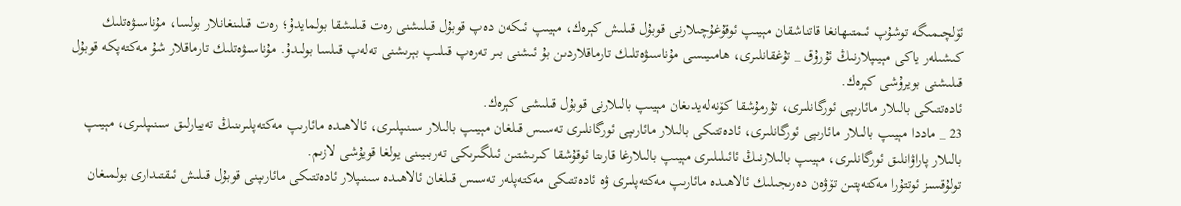ئۆلچىمىگە توشۇپ ئىمتىھانغا قاتناشقان مېيىپ ئوقۇغۇچىلارنى قوبۇل قىلىش كېرەك، مېيىپ ئىكەن دەپ قوبۇل قىلىشنى رەت قىلىشقا بولمايدۇ؛ رەت قىلىنغانلار بولسا، مۇناسىۋەتلىك كىشىلەر ياكى مېيىپلارنىڭ ئۇرۇق _ تۇغقانلىرى، ھامىيىسى مۇناسىۋەتلىك تارماقلاردىن بۇ ئىشنى بىر تەرەپ قىلىپ بېرىشنى تەلەپ قىلسا بولىدۇ. مۇناسىۋەتلىك تارماقلار شۇ مەكتەپكە قوبۇل قىلىشنى بويرۇشى كېرەك.
ئادەتتىكى بالىلار مائارىپى ئورگانلىرى، تۇرمۇشقا كۆنەلەيدىغان مېيىپ بالىلارنى قوبۇل قىلىشى كېرەك.
23 _ ماددا مېيىپ بالىلار مائارىپى ئورگانلىرى، ئادەتتىكى بالىلار مائارىپى ئورگانلىرى تەسىس قىلغان مېيىپ بالىلار سىنىپلىرى، ئالاھىدە مائارىپ مەكتەپلىرىنىڭ تەييارلىق سىنىپلىرى، مېيىپ بالىلار پاراۋانلىق ئورگانلىرى، مېيىپ بالىلارنىڭ ئائىلىلىرى مېيىپ بالىلارغا قارىتا ئوقۇشقا كىرىشتىن ئىلگىرىكى تەربىيىنى يولغا قويۇشى لازىم.
تولۇقسىز ئوتتۇرا مەكتەپتىن تۆۋەن دەرىجىلىك ئالاھىدە مائارىپ مەكتەپلىرى ۋە ئادەتتىكى مەكتەپلەر تەسىس قىلغان ئالاھىدە سىنىپلار ئادەتتىكى مائارىپنى قوبۇل قىلىش ئىقتىدارى بولمىغان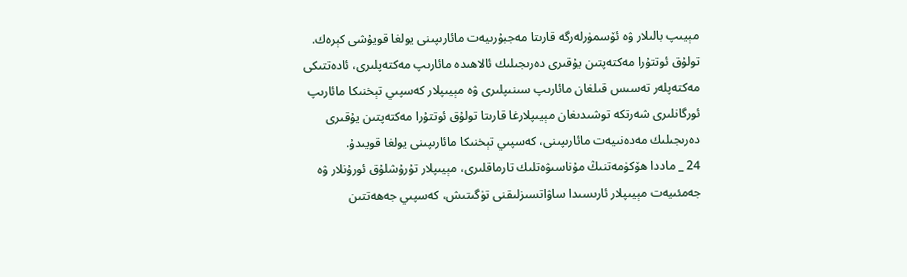مېيىپ بالىلار ۋە ئۆسمۈرلەرگە قارىتا مەجبۇرىيەت مائارىپىنى يولغا قويۇشى كېرەك.
تولۇق ئوتتۇرا مەكتەپتىن يۇقىرى دەرىجىلىك ئالاھىدە مائارىپ مەكتەپلىرى، ئادەتتىكى مەكتەپلەر تەسىس قىلغان مائارىپ سىنىپلىرى ۋە مېيىپلار كەسپىي تېخنىكا مائارىپ ئورگانلىرى شەرتكە توشىدىغان مېيىپلارغا قارىتا تولۇق ئوتتۇرا مەكتەپتىن يۇقىرى دەرىجىلىك مەدەنىيەت مائارىپىنى، كەسپىي تېخنىكا مائارىپىنى يولغا قويىدۇ.
24 _ ماددا ھۆكۈمەتنىڭ مۇناسىۋەتلىك تارماقلىرى، مېيىپلار تۇرۇشلۇق ئورۇنلار ۋە جەمئىيەت مېيىپلار ئارىسىدا ساۋاتسىزلىقنى تۈگىتىش، كەسپىي جەھەتتىن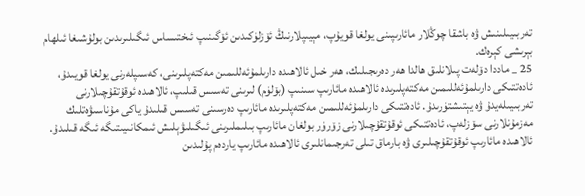تەربىيىلىنىش ۋە باشقا چوڭلار مائارىپىنى يولغا قويۇپ، مېيىپلارنىڭ ئۆزلۈكىدىن ئۆگىنىپ ئىختىساس ئىگىلىرىدىن بولۇشىغا ئىلھام بېرىشى كېرەك.
25 _ ماددا دۆلەت پىلانلىق ھالدا ھەر دەرىجىلىك، ھەر خىل ئالاھىدە دارىلمۇئەللىمىن مەكتەپلىرىنى، كەسىپلەرنى يولغا قويىدۇ، ئادەتتىكى دارىلمۇئەللىمىن مەكتەپلىرىدە ئالاھىدە مائارىپ سىنىپ (بۆلۈم) لىرىنى تەسىس قىلىپ، ئالاھىدە ئوقۇتقۇچىلارنى تەربىيىلەيدۇ ۋە يېتىشتۈرىدۇ. ئادەتتىكى دارىلمۇئەللىمىن مەكتەپلىرىدە مائارىپ دەرسىنى تەسىس قىلىدۇ ياكى مۇناسىۋەتلىك مەزمۇنلارنى سۆزلەپ، ئادەتتىكى ئوقۇتقۇچىلارنى زۆرۈر بولغان مائارىپ بىلىملىرىنى ئىگىلىۋېلىش ئىمكانىيىتىگە ئىگە قىلىدۇ.
ئالاھىدە مائارىپ ئوقۇتقۇچىلىرى ۋە بارماق تىلى تەرجىمانلىرى ئالاھىدە مائارىپ ياردەم پۇلىدىن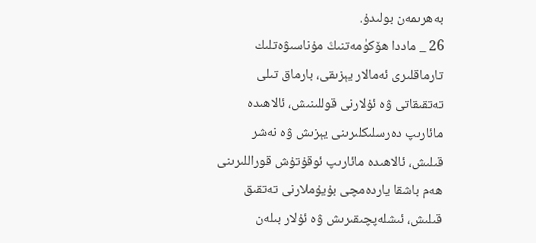بەھرىمەن بولىدۇ.
26 _ ماددا ھۆكۈمەتنىڭ مۇناسىۋەتلىك تارماقلىرى ئەمالار يېزىقى، بارماق تىلى تەتقىقاتى ۋە ئۇلارنى قوللىنىش، ئالاھىدە مائارىپ دەرسلىكلىرىنى يېزىش ۋە نەشر قىلىش، ئالاھىدە مائارىپ ئوقۇتۇش قوراللىرىنى ھەم باشقا ياردەمچى بۇيۇملارنى تەتقىق قىلىش، ئىشلەپچىقىرىش ۋە ئۇلار بىلەن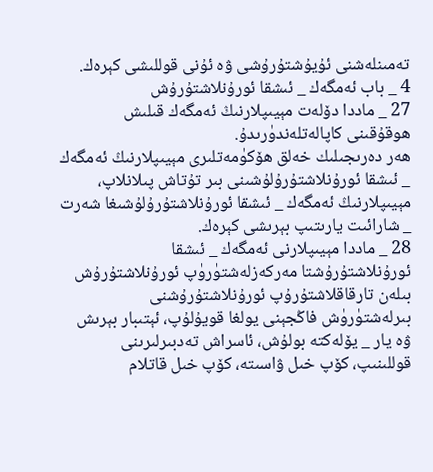تەمىنلەشنى ئۇيۇشتۇرۇشى ۋە ئۇنى قوللىشى كېرەك.
4 _ باب ئەمگەك _ ئىشقا ئورۇنلاشتۇرۇش
27 _ ماددا دۆلەت مېيىپلارنىڭ ئەمگەك قىلىش ھوقۇقىنى كاپالەتلەندۈرىدۇ.
ھەر دەرىجىلىك خەلق ھۆكۈمەتلىرى مېيىپلارنىڭ ئەمگەك _ ئىشقا ئورۇنلاشتۇرۇلۇشىنى بىر تۇتاش پىلانلاپ، مېيىپلارنىڭ ئەمگەك _ ئىشقا ئورۇنلاشتۇرۇلۇشىغا شەرت _ شارائىت يارىتىپ بېرىشى كېرەك.
28 _ ماددا مېيىپلارنى ئەمگەك _ ئىشقا ئورۇنلاشتۇرۇشتا مەركەزلەشتۈرۈپ ئورۇنلاشتۇرۇش بىلەن تارقاقلاشتۇرۇپ ئورۇنلاشتۇرۇشنى بىرلەشتۈرۈش فاڭجېنى يولغا قويۇلۇپ، ئېتىبار بېرىش ۋە يار _ يۆلەكتە بولۇش، ئاسراش تەدبىرلىرىنى قوللىنىپ، كۆپ خىل ۋاسىتە، كۆپ خىل قاتلام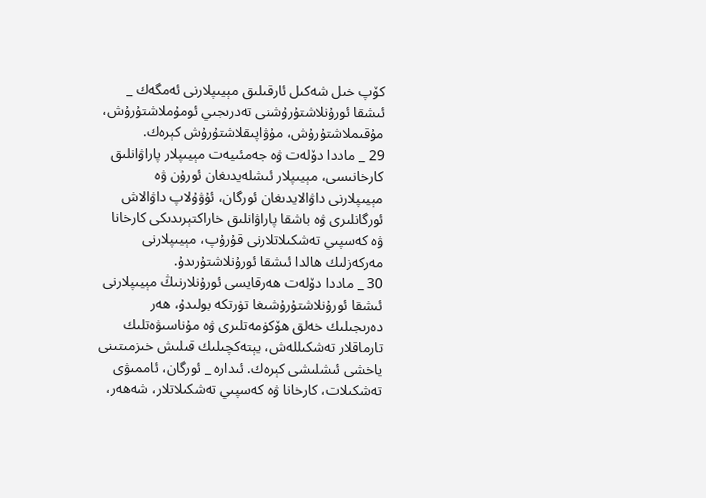كۆپ خىل شەكىل ئارقىلىق مېيىپلارنى ئەمگەك _ ئىشقا ئورۇنلاشتۇرۇشنى تەدرىجىي ئومۇملاشتۇرۇش، مۇقىملاشتۇرۇش، مۇۋاپىقلاشتۇرۇش كېرەك.
29 _ ماددا دۆلەت ۋە جەمئىيەت مېيىپلار پاراۋانلىق كارخانىسى، مېيىپلار ئىشلەيدىغان ئورۇن ۋە مېيىپلارنى داۋالايدىغان ئورگان، ئۇۋۇلاپ داۋالاش ئورگانلىرى ۋە باشقا پاراۋانلىق خاراكتېرىدىكى كارخانا ۋە كەسپىي تەشكىلاتلارنى قۇرۇپ، مېيىپلارنى مەركەزلىك ھالدا ئىشقا ئورۇنلاشتۇرىدۇ.
30 _ ماددا دۆلەت ھەرقايسى ئورۇنلارنىڭ مېيىپلارنى ئىشقا ئورۇنلاشتۇرۇشىغا تۈرتكە بولىدۇ، ھەر دەرىجىلىك خەلق ھۆكۈمەتلىرى ۋە مۇناسىۋەتلىك تارماقلار تەشكىللەش، يېتەكچىلىك قىلىش خىزمىتىنى ياخشى ئىشلىشى كېرەك. ئىدارە _ ئورگان، ئاممىۋى تەشكىلات، كارخانا ۋە كەسپىي تەشكىلاتلار، شەھەر،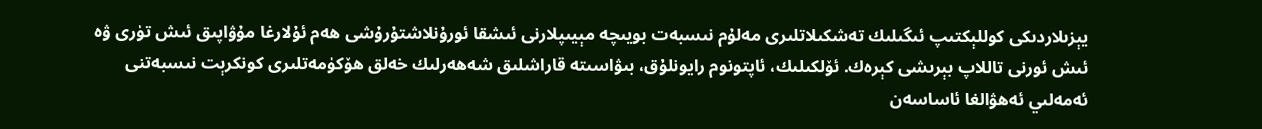يېزىلاردىكى كوللېكتىپ ئىگىلىك تەشكىلاتلىرى مەلۇم نىسبەت بويىچە مېيىپلارنى ئىشقا ئورۇنلاشتۇرۇشى ھەم ئۇلارغا مۇۋاپىق ئىش تۈرى ۋە ئىش ئورنى تاللاپ بېرىشى كېرەك. ئۆلكىلىك، ئاپتونوم رايونلۇق، بىۋاسىتە قاراشلىق شەھەرلىك خەلق ھۆكۈمەتلىرى كونكرېت نىسبەتنى ئەمەلىي ئەھۋالغا ئاساسەن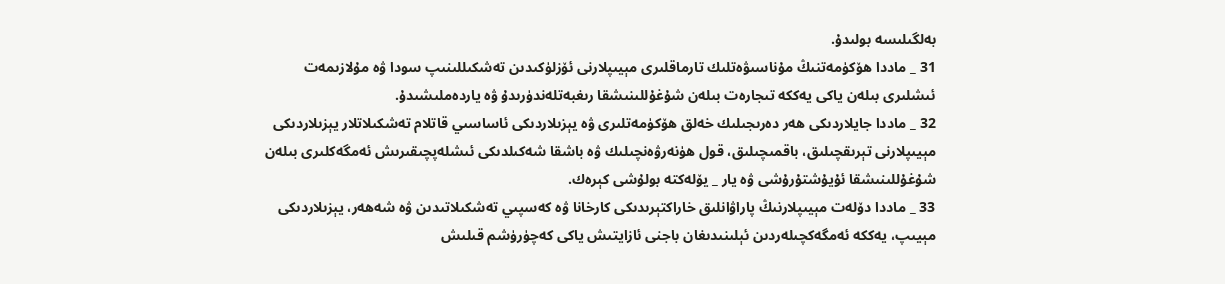بەلگىلىسە بولىدۇ.
31 _ ماددا ھۆكۈمەتنىڭ مۇناسىۋەتلىك تارماقلىرى مېيىپلارنى ئۆزلۈكىدىن تەشكىللىنىپ سودا ۋە مۇلازىمەت ئىشلىرى بىلەن ياكى يەككە تىجارەت بىلەن شۇغۇللىنىشقا رىغبەتلەندۈرىدۇ ۋە ياردەملىشىدۇ.
32 _ ماددا جايلاردىكى ھەر دەرىجىلىك خەلق ھۆكۈمەتلىرى ۋە يېزىلاردىكى ئاساسىي قاتلام تەشكىلاتلار يېزىلاردىكى مېيىپلارنى تېرىقچىلىق، باقمىچىلىق، قول ھۈنەرۋەنچىلىك ۋە باشقا شەكىلدىكى ئىشلەپچىقىرىش ئەمگەكلىرى بىلەن شۇغۇللىنىشقا ئۇيۇشتۇرۇشى ۋە يار _ يۆلەكتە بولۇشى كېرەك.
33 _ ماددا دۆلەت مېيىپلارنىڭ پاراۋانلىق خاراكتېرىدىكى كارخانا ۋە كەسپىي تەشكىلاتىدىن ۋە شەھەر، يېزىلاردىكى مېيىپ، يەككە ئەمگەكچىلەردىن ئېلىنىدىغان باجنى ئازايتىش ياكى كەچۈرۈشم قىلىش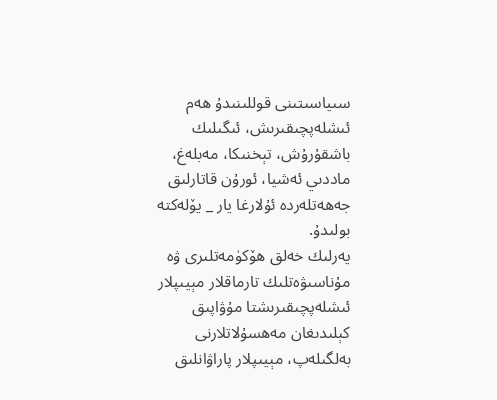سىياسىتىنى قوللىنىدۇ ھەم ئىشلەپچىقىرىش، ئىگىلىك باشقۇرۇش، تېخنىكا، مەبلەغ، ماددىي ئەشيا، ئورۇن قاتارلىق جەھەتلەردە ئۇلارغا يار _ يۆلەكتە بولىدۇ.
يەرلىك خەلق ھۆكۈمەتلىرى ۋە مۇناسىۋەتلىك تارماقلار مېيىپلار ئىشلەپچىقىرىشتا مۇۋاپىق كېلىدىغان مەھسۇلاتلارنى بەلگىلەپ، مېيىپلار پاراۋانلىق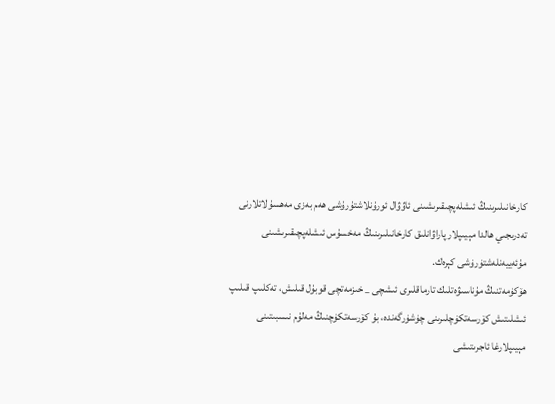كارخانىلىرىنىڭ ئىشلەپچىقىرىشىنى ئاۋۋال ئورۇنلاشتۇرۇشى ھەم بەزى مەھسۇلاتلارنى تەدرىجىي ھالدا مېيىپلار پاراۋانلىق كارخانىلىرىنىڭ مەخسۇس ئىشلەپچىقىرىشىنى مۇئەييەنلەشتۈرۈشى كېرەك.
ھۆكۈمەتنىڭ مۇناسىۋەتلىك تارماقلىرى ئىشچى _ خىزمەتچى قوبۇل قىلىش، تەكلىپ قىلىپ ئىشلىتىش كۆرسەتكۈچلىرىنى چۈشۈرگەندە، بۇ كۆرسەتكۈچنىڭ مەلۇم نىسبىتىنى مېيىپلارغا ئاجرىتىشى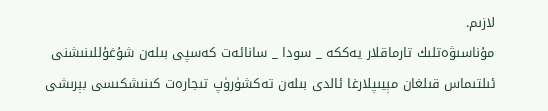لازىم.
مۇناسىۋەتلىك تارماقلار يەككە _ سودا _ سانائەت كەسپى بىلەن شۇغۇللىنىشنى ئىلتىماس قىلغان مېيىپلارغا ئالدى بىلەن تەكشۈرۈپ تىجارەت كىنىشكىسى بېرىشى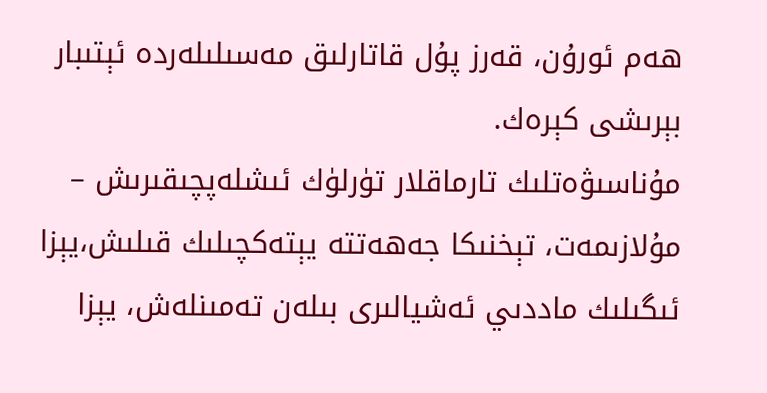ھەم ئورۇن، قەرز پۇل قاتارلىق مەسىلىلەردە ئېتىبار بېرىشى كېرەك.
مۇناسىۋەتلىك تارماقلار تۈرلۈك ئىشلەپچىقىرىش – مۇلازىمەت، تېخنىكا جەھەتتە يېتەكچىلىك قىلىش،يېزا ئىگىلىك ماددىي ئەشيالىرى بىلەن تەمىنلەش، يېزا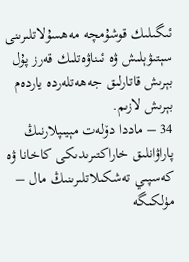ئىگىلىك قوشۇمچە مەھسۇلاتلىرىنى سېتىۋېلىش ۋە ئىناۋەتلىك قەرز پۇل بېرىش قاتارلىق جەھەتلەردە ياردەم بېرىش لازىم.
34 – ماددا دۆلەت مېيىپلارنىڭ پاراۋانلىق خاراكتىرىدىكى كاخانا ۋە كەسپىي تەشكىلاتلىرىنىڭ مال – مۈلكىگە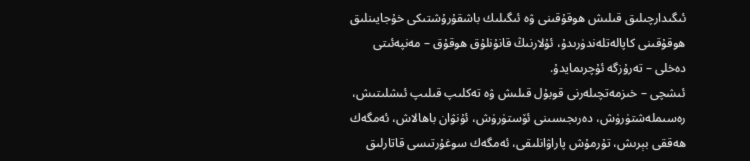ئىگىدارچىلىق قىلىش ھوقۇقىنى ۋە ئىگىلىك باشقۇرۇشتىكى خۇجايىنلىق ھوقۇقىنى كاپالەتلەندۈرىدۇ، ئۇلارنىڭ قانۇنلۇق ھوقۇق – مەنپەئىتى دەخلى – تەرۇزگە ئۇچرىمايدۇ.
ئىشچى – خىزمەتچىلەرنى قوبۇل قىلىش ۋە تەكلىپ قىلىپ ئىشلىتىش، رەسىملەشتۈرۈش، دەرىجىسىنى ئۆستۈرۈش، ئۇنۋان باھالاش، ئەمگەك ھەققى بېرىش، تۇرمۇش پاراۋانلىقى، ئەمگەك سوغۇرتىسى قاتارلىق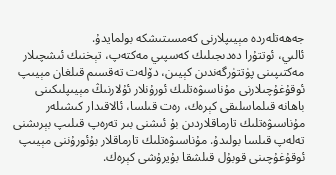جەھەتلەردە مېيىپلارنى كەمسىتىشكە بولمايدۇ.
ئالىي، ئوتتۇرا دەدىجىلىك كەسپىي مەكتەپ، تېخنىك ئىشچىلار مەكتىپىنى پۈتتۈرگەندىن كېيىن، دۆلەت تەقسىم قىلغان مېيىپ ئوقۇغۇچىلارنى مۇناسىۋەتلىك ئورۇنلار ئۇلارنىڭ مېيىپلىكىنى باھانە قىلماسلىقى كېرەك، رەت قىلسا، ئالاقىدار كىشىلەر مۇناسىۋەتلىك تارماقلاردىن بۇ ئىشنى بىر تەرەپ قىلىپ بېرىشنى تەلەپ قىلسا بولىدۇ. مۇناسىۋەتلىك تارماقلار بۇئورۇننى مېيىپ ئوقۇغۇچىنى قوبۇل قىلشقا بۇيرۇشى كېرەك.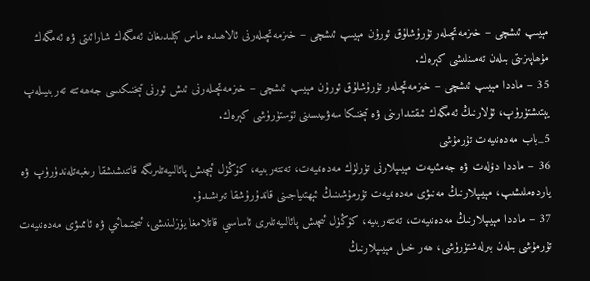مېيىپ ئىشچى – خىزمەتچىلەر تۇرۇشلۇق ئورۇن مېيىپ ئىشچى – خىزمەتچىلەرنى ئالاھىدە ماس كېلىدىغان ئەمگەك شارائىتى ۋە ئەمگەك مۇھاپىزىتى بىلەن تەمىنلىشى كېرەك.
35 – ماددا مېيىپ ئىشچى – خىزمەتچىلەر تۇرۇشلۇق ئورۇن مېيىپ ئىشچى – خىزمەتچىلەرنى ئىش ئورنى تېخنىكىسى جەھەتتە تەربىيىلەپ يېتىشتۈرۈپ، ئۇلارنىڭ ئەمگەك ئىقتىدارىنى ۋە تېخنىكا سەۋىيىسىنى ئۆستۈرۈشى كېرەك.
5_باب مەدەنىيەت تۇرمۇشى
36 – ماددا دۆلەت ۋە جەمئىيەت مېيىپلارنى تۈرلۈك مەدەنىيەت، تەنتەربىيە، كۆڭۈل ئېچىش پائالىيەتلىرىگە قاتنىشىشقا رىغبەتلەندۈرۈپ ۋە ياردەملىشىپ، مېيىپلارنىڭ مەنىۋى مەدەنىيەت تۇرمۇشىنىڭ ئېھتىياجىنى قاندۇرۇشقا تىرىشىدۇ.
37 – ماددا مېيىپلارنىڭ مەدەنىيەت، تەنتەربىيە، كۆڭۈل ئىچىش پائالىيەتلىرى ئاساسىي قاتلامغا يۈزلىنىشى، ئىجتىمائىي ۋە ئاممىۋى مەدەنىيەت تۇرمۇشى بىلەن بىرلەشتۈرۈشى، ھەر خىل مېيىپلارنىڭ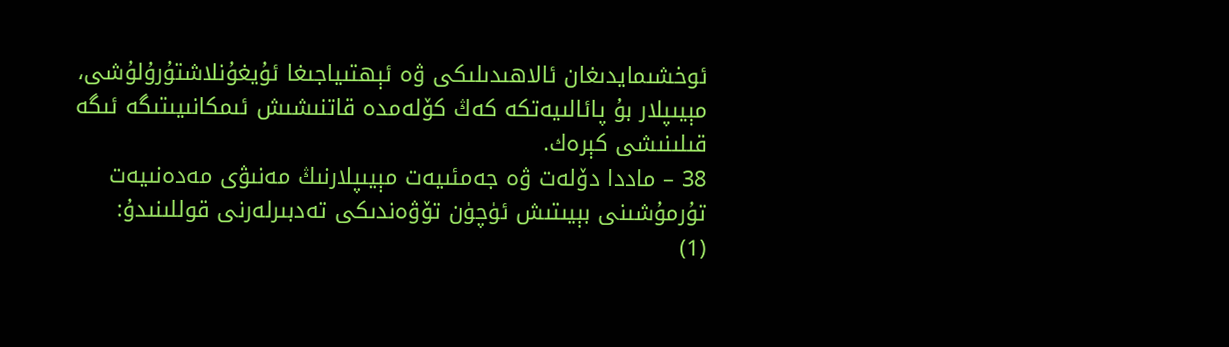ئوخشىمايدىغان ئالاھىدىلىكى ۋە ئېھتىياجىغا ئۇيغۇنلاشتۇرۇلۇشى، مېيىپلار بۇ پائالىيەتكە كەڭ كۆلەمدە قاتنىشىش ئىمكانىيىتىگە ئىگە قىلىنىشى كېرەك.
38 – ماددا دۆلەت ۋە جەمئىيەت مېيىپلارنىڭ مەنىۋى مەدەنىيەت تۇرمۇشىنى بېيىتىش ئۈچۈن تۆۋەندىكى تەدبىرلەرنى قوللىنىدۇ:
(1)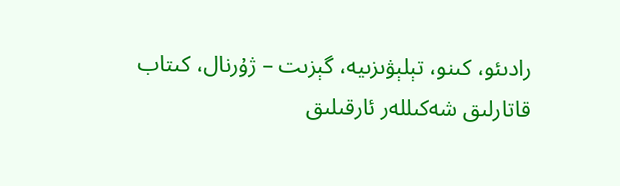رادىئو، كىنو، تېلېۋىزىيە، گېزىت – ژۇرنال، كىتاب قاتارلىق شەكىللەر ئارقىلىق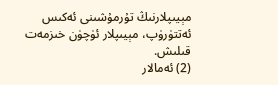مېيىپلارنىڭ تۇرمۇشىنى ئەكىس ئەتتۈرۈپ، مېيىپلار ئۈچۈن خىزمەت قىلىش.
(2) ئەمالار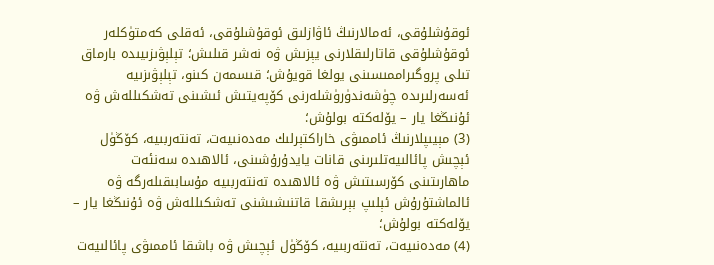ئوقۇشلۇقى، ئەمالارنىڭ ئاۋازلىق ئوقۇشلۇقى، ئەقلى كەمتۈكلەر ئوقۇشلۇقى قاتارلىقلارنى يېزىش ۋە نەشر قىلىش؛ تېلېۋىزىيىدە بارماق تىلى پروگىراممىسىنى يولغا قويۇش؛ قىسمەن كىنو، تېلېۋىزىيە ئەسەرلىرىدە چۈشەندۈرۈشلەرنى كۆپەيتىش ئىشىنى تەشكىللەش ۋە ئۇنىڭغا يار – يۆلەكتە بولۇش؛
(3) مېيىپلارنىڭ ئاممىۋى خاراكتېرلىك مەدەنىيەت، تەنتەربىيە، كۆڭۈل ئېچىش پائالىيەتلىرىنى قانات يايدۇرۇشىنى، ئالاھىدە سەنئەت ماھارىتىنى كۆرسىتىش ۋە ئالاھىدە تەنتەربىيە مۇسابىقىلەرگە ۋە ئالماشتۇرۇش ئېلىپ بېرىشقا قاتنىشىشنى تەشكىللەش ۋە ئۇنىڭغا يار – يۆلەكتە بولۇش؛
(4) مەدەنىيەت، تەنتەربىيە، كۆڭۈل ئېچىش ۋە باشقا ئاممىۋى پائالىيەت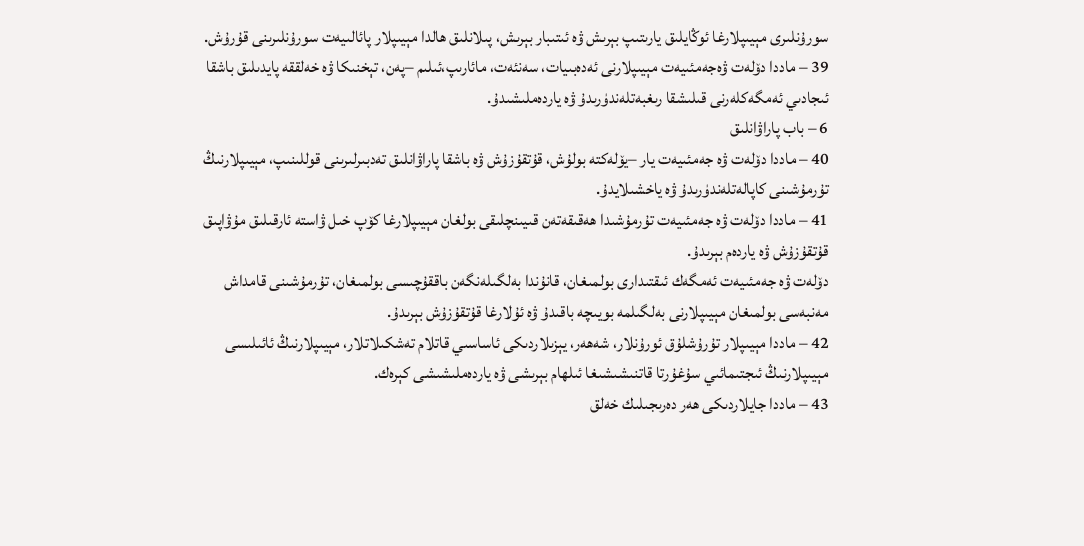سورۇنلىرى مېيىپلارغا ئوڭايلىق يارىتىپ بېرىش ۋە ئىتىبار بېرىش، پىلانلىق ھالدا مېيىپلار پائالىيەت سورۇنلىرىنى قۇرۇش.
39 – ماددا دۆلەت ۋەجەمئىيەت مېيىپلارنى ئەدەبىيات، سەنئەت، مائارىپ،ئىلىم –پەن، تېخنىكا ۋە خەلققە پايدىلىق باشقا ئىجادىي ئەمگەكلەرنى قىلىشقا رىغبەتلەندۈرىدۇ ۋە ياردەملىشىدۇ.
6 – باب پاراۋانلىق
40 – ماددا دۆلەت ۋە جەمئىيەت يار –يۆلەكتە بولۇش، قۇتقۇزۇش ۋە باشقا پاراۋانلىق تەدبىرلىرىنى قوللىنىپ، مېيىپلارنىڭ تۇرمۇشىنى كاپالەتلەندۈرىدۇ ۋە ياخشىلايدۇ.
41 – ماددا دۆلەت ۋە جەمئىيەت تۇرمۇشىدا ھەقىقەتەن قىيىنچلىقى بولغان مېيىپلارغا كۆپ خىل ۋاستە ئارقىلىق مۇۋاپىق قۇتقۇزۇش ۋە ياردەم بېرىدۇ.
دۆلەت ۋە جەمئىيەت ئەمگەك ئىقتىدارى بولمىغان، قانۇندا بەلگىلەنگەن باققۇچىسى بولمىغان، تۇرمۇشىنى قامداش مەنبەسى بولمىغان مېيىپلارنى بەلگىلمە بويىچە باقىدۇ ۋە ئۇلارغا قۇتقۇزۇش بېرىدۇ.
42 – ماددا مېيىپلار تۇرۇشلۇق ئورۇنلار، شەھەر، يېزىلاردىكى ئاساسىي قاتلام تەشكىلاتلار، مېيىپلارنىڭ ئائىلىسى مېيىپلارنىڭ ئىجتىمائىي سۇغۇرتا قاتنىشىشىغا ئىلھام بېرىشى ۋە ياردەملىشىشى كېرەك.
43 – ماددا جايلاردىكى ھەر دەرىجىلىك خەلق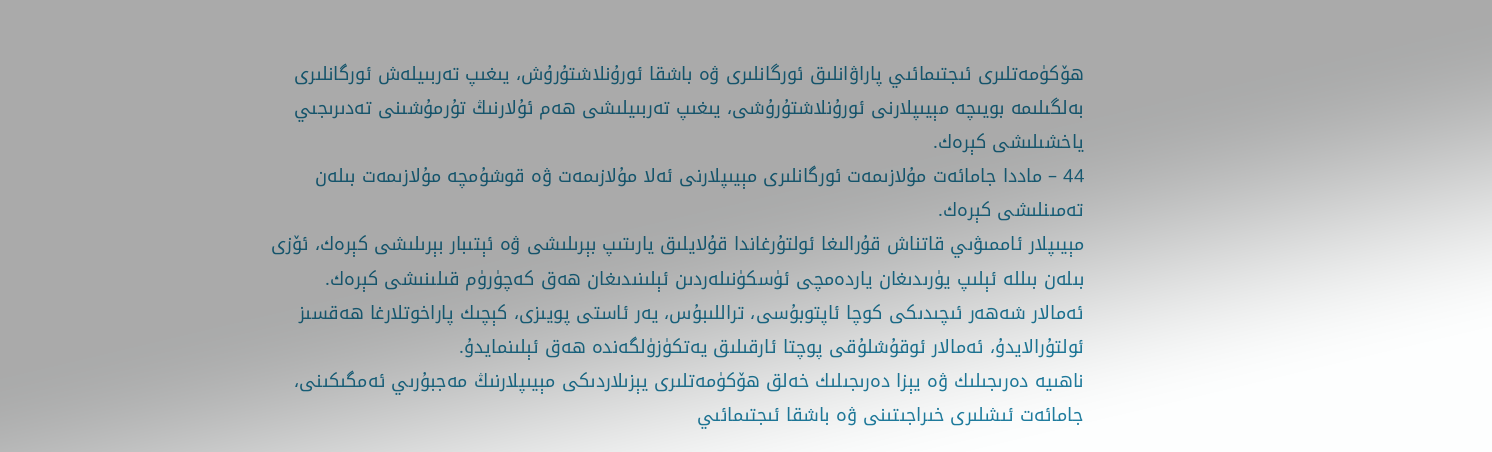ھۆكۈمەتلىرى ئىجتىمائىي پاراۋانلىق ئورگانلىرى ۋە باشقا ئورۇنلاشتۇرۇش، يىغىپ تەربىيلەش ئورگانلىرى بەلگىلىمە بويىچە مېيىپلارنى ئورۇنلاشتۇرۇشى، يىغىپ تەربىيلىشى ھەم ئۇلارنىڭ تۇرمۇشىنى تەدىرىجىي ياخشىلىشى كېرەك.
44 – ماددا جامائەت مۇلازىمەت ئورگانلىرى مېيىپلارنى ئەلا مۇلازىمەت ۋە قوشۇمچە مۇلازىمەت بىلەن تەمىنلىشى كېرەك.
مېيىپلار ئاممىۋىي قاتناش قۇرالىغا ئولتۇرغاندا قۇلايلىق يارىتىپ بېرىلىشى ۋە ئېتىبار بېرىلىشى كېرەك، ئۆزى بىلەن بىللە ئېلىپ يۈرىدىغان ياردەمچى ئۈسكۈنىلەردىن ئېلىنىدىغان ھەق كەچۈرۈم قىلىنىشى كېرەك.
ئەمالار شەھەر ئىچىدىكى كوچا ئاپتوبۇسى، تراللىبۇس، يەر ئاستى پويىزى، كېچىك پاراخوتلارغا ھەقسىز ئولتۇرالايدۇ، ئەمالار ئوقۇشلۇقى پوچتا ئارقىلىق يەتكۈزۈلگەندە ھەق ئېلىنمايدۇ.
ناھىيە دەرىجىلىك ۋە يېزا دەرىجىلىك خەلق ھۆكۈمەتلىرى يېزىلاردىكى مېيىپلارنىڭ مەجبۇرىي ئەمگىكىنى، جامائەت ئىشلىرى خىراجىتىنى ۋە باشقا ئىجتىمائىي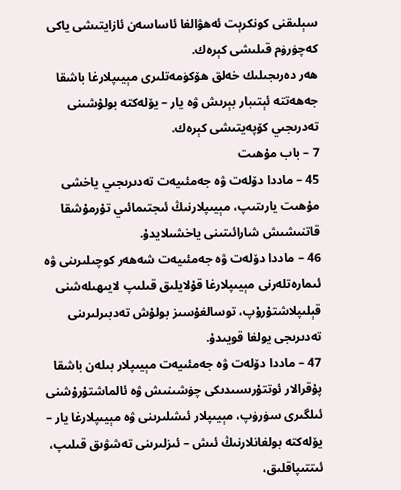سېلىقنى كونكرېت ئەھۋالغا ئاساسەن ئازايتىشى ياكى كەچۈرۈم قىلىشى كېرەك.
ھەر دەرىجىلىك خەلق ھۆكۈمەتلىرى مېيىپلارغا باشقا جەھەتتە ئېتىبار بېرىش ۋە يار – يۆلەكتە بولۇشىنى تەدرىجىي كۆپەيتىشى كېرەك.
7 – باب مۇھىت
45 – ماددا دۆلەت ۋە جەمئىيەت تەدىرىجىي ياخشى مۇھىت يارىتىپ، مېيىپلارنىڭ ئىجتىمائىي تۇرمۇشقا قاتنىشىش شارائىتىنى ياخشىلايدۇ.
46 – ماددا دۆلەت ۋە جەمئىيەت شەھەر كوچىلىرىنى ۋە ئىمارەتلەرنى مېيىپلارغا قۇلايلىق قىلىپ لايىھىلەشنى قېلىپلاشتۇرۇپ، توسالغۇسىز بولۇش تەدبىرلىرىنى تەدىرىجى يولغا قويىدۇ.
47 – ماددا دۆلەت ۋە جەمئىيەت مېيىپلار بىلەن باشقا پۇقرالار ئوتتۇرىسىدىكى چۈشىنىش ۋە ئالماشتۇرۇشنى ئىلگىرى سۈرۈپ، مېيىپلار ئىشلىرىنى ۋە مېيىپلارغا يار – يۆلەكتە بولغانلارنىڭ ئىش – ئىزلىرىنى تەشۋىق قىلىپ، ئىتتىپاقلىق،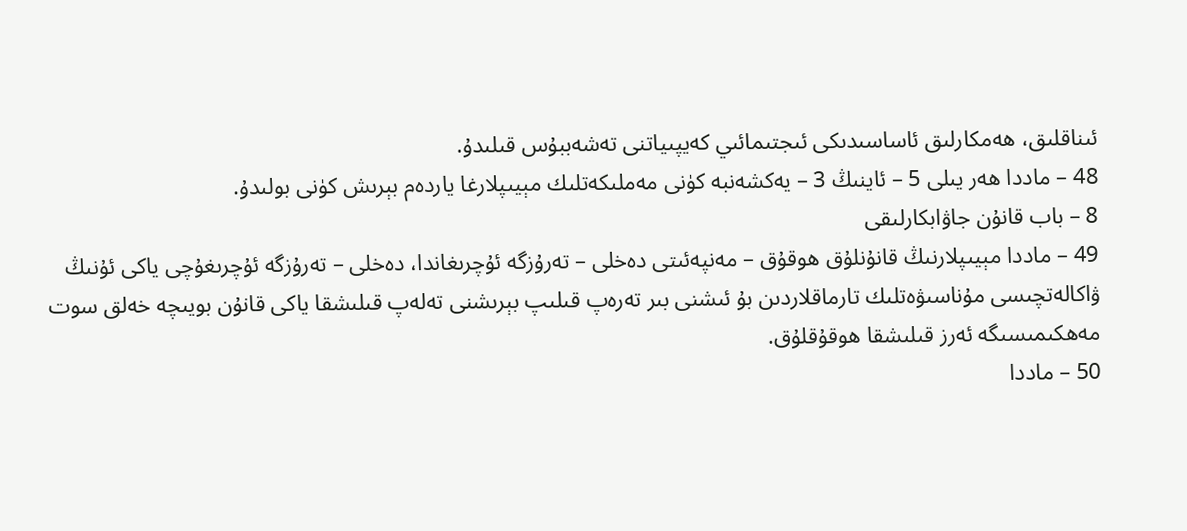ئىناقلىق، ھەمكارلىق ئاساسىدىكى ئىجتىمائىي كەيپىياتنى تەشەببۇس قىلىدۇ.
48 – ماددا ھەر يىلى 5 – ئاينىڭ 3 – يەكشەنبە كۈنى مەملىكەتلىك مېيىپلارغا ياردەم بېرىش كۈنى بولىدۇ.
8 – باب قانۇن جاۋابكارلىقى
49 – ماددا مېيىپلارنىڭ قانۇنلۇق ھوقۇق – مەنپەئىتى دەخلى – تەرۇزگە ئۇچرىغاندا، دەخلى – تەرۇزگە ئۇچرىغۇچى ياكى ئۇنىڭ ۋاكالەتچىسى مۇناسىۋەتلىك تارماقلاردىن بۇ ئىشنى بىر تەرەپ قىلىپ بېرىشنى تەلەپ قىلىشقا ياكى قانۇن بويىچە خەلق سوت مەھكىمىسىگە ئەرز قىلىشقا ھوقۇقلۇق.
50 – ماددا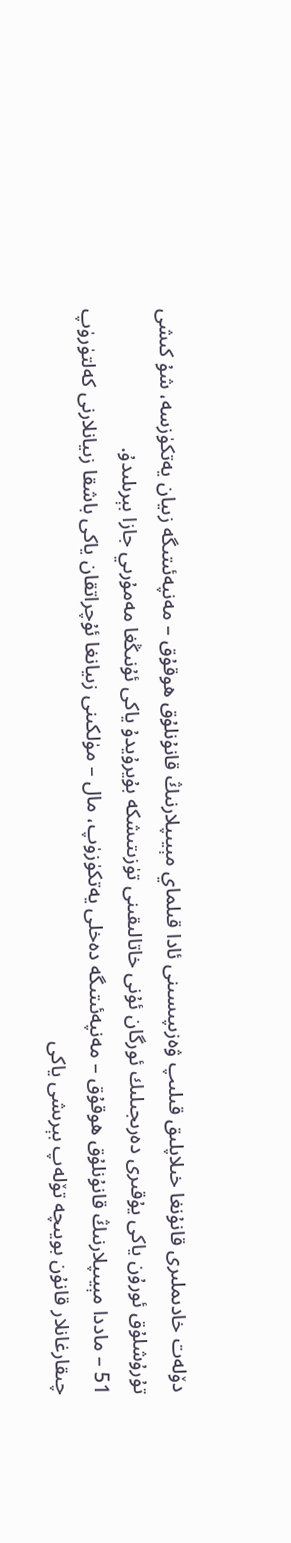دۆلەت خادىملىرى قانۇنغا خىلاپلىق قىلىپ ۋەزىپىسىنى ئادا قىلماي مېيىپلارنىڭ قانۇنلۇق ھوقۇق – مەنپەئىتىگە زىيان يەتكۈزسە، شۇ كىشى تۇرۇشلۇق ئورۇن ياكى يۇقىرى دەرىجىلىك ئورگان ئۇنى خاتالىقىنى تۈزىتىشكە بۇيرۇيدۇ ياكى ئۇنىڭغا مەمۇرىي جازا بېرىلىدۇ.
51 – ماددا مېيىپلارنىڭ قانۇنلۇق ھوقۇق – مەنپەئىتىگە دەخلى يەتكۈزۈپ، مال – مۈلكىنى زىيانغا ئۇچراتقان ياكى باشقا زىيانلارنى كەلتۈرۈپ چىقارغانلار قانۇن بويىچە تۆلەپ بېرىشى ياكى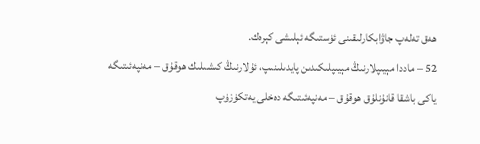ھەق تەلەپ جاۋابكارلىقىنى ئۈستىگە ئېلىشى كېرەك.
52 – ماددا مېيىپلارنىڭ مېيىپلىكىدىن پايدىلىنىپ، ئۇلارنىڭ كىشىلىك ھوقۇق – مەنپەئىتىگە ياكى باشقا قانۇنلۇق ھوقۇق – مەنپەئىتىگە دەخلى يەتكۈزۈپ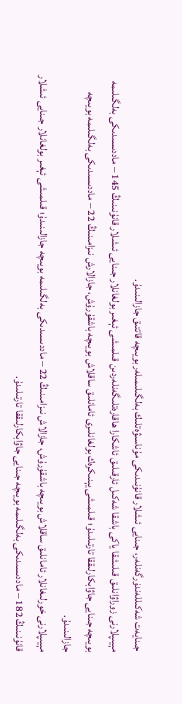جىنايەت شەكىللەندۈرگەنلەر، جىنايى ئىشلار قانۇنىدىكى مۇناسىۋەتلىك بەلگىلىمىلەر بويىچە قاتتىق جازالىنىدۇ.
مېيىپلارنى زوراۋانلىق قىلىشقا ياكى باشقا شەكىل ئارقىلىق ئاشكارا ھاقارەتلىگەنلەردىن قىلمىشى ئېغىر بولغانلار جىنايى ئىشلار قانۇنىنىڭ 145 – ماددىسىدىكى بەلگىلىمە بويىچە جىنايى جاۋابكارلىققا تارتىلىدۇ؛ قىلمىشى يېنىكرەك بولغانلىرى ئامانلىق ساقلاش بويىچە باشقۇرۇش، جازالارش نىزامىنىڭ 22 – ماددىسىدىكى بەلگىلىمە بويىچە جازالىنىدۇ.
مېيىپلارنى خورلىغانلار ئامانلىق ساقلاش بويىچە باشقۇرۇش، جازالاش نىزامىنىڭ 22 – ماددىسىدىكى بەلگىلىمە بويىچە جازالىنىدۇ؛ قىلمىشى ئېغىر بولغانلار جىنايى ئىشلار قانۇنىنىڭ 182 – ماددىسىدىكى بەلگىلىمە بويىچە جىنايى جاۋابكارلىققا تارتىلىدۇ.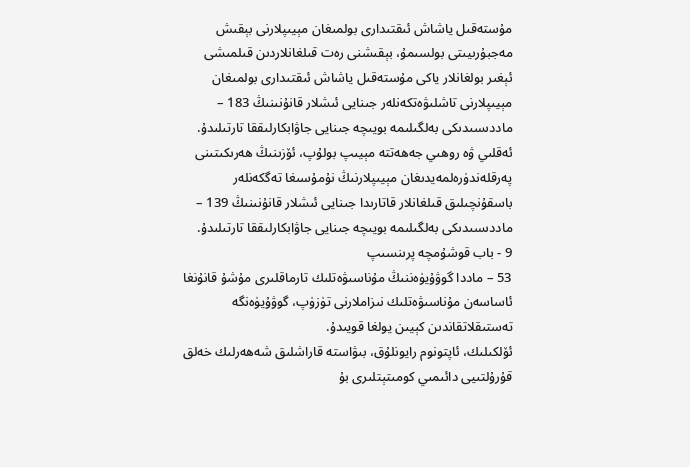مۇستەقىل ياشاش ئىقتىدارى بولمىغان مېيىپلارنى بېقىش مەجبۇرىيىتى بولسىمۇ، بېقىشنى رەت قىلغانلاردىن قىلمىشى ئېغىر بولغانلار ياكى مۇستەقىل ياشاش ئىقتىدارى بولمىغان مېيىپلارنى تاشلىۋەتكەنلەر جىنايى ئىشلار قانۇنىنىڭ 183 – ماددىسىدىكى بەلگىلىمە بويىچە جىنايى جاۋابكارلىققا تارتىلىدۇ.
ئەقلىي ۋە روھىي جەھەتتە مېيىپ بولۇپ، ئۆزىنىڭ ھەرىكىتىنى پەرقلەندۈرەلمەيدىغان مېيىپلارنىڭ نۇمۇسىغا تەگكەنلەر باسقۇنچىلىق قىلغانلار قاتارىدا جىنايى ئىشلار قانۇنىنىڭ 139 – ماددىسىدىكى بەلگىلىمە بويىچە جىنايى جاۋابكارلىققا تارتىلىدۇ.
9 - باب قوشۇمچە پرىنسىپ
53 – ماددا گوۋۇيۈەننىڭ مۇناسىۋەتلىك تارماقلىرى مۇشۇ قانۇنغا ئاساسەن مۇناسىۋەتلىك نىزاملارنى تۈزۈپ، گوۋۇيۈەنگە تەستىقلاتقاندىن كېيىن يولغا قويىدۇ.
ئۆلكىلىك، ئاپتونوم رايونلۇق، بىۋاستە قاراشلىق شەھەرلىك خەلق قۇرۇلتىيى دائىمىي كومىتېتلىرى بۇ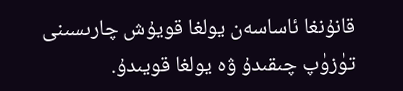قانۇنغا ئاساسەن يولغا قويۇش چارىسىنى تۈزۈپ چىقىدۇ ۋە يولغا قويىدۇ.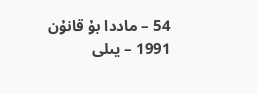54 – ماددا بۇ قانۇن 1991 – يىلى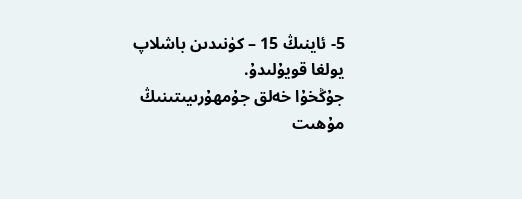5- ئاينىڭ 15 – كۈنىدىن باشلاپ يولغا قويۇلىدۇ.
جۇڭخۇا خەلق جۇمھۇرىيىتىنىڭ مۇھىت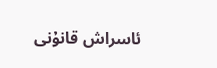ئاسراش قانۇنى